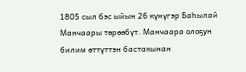1805 сыл бэс ыйын 26 күнүгэр Баһылай Манчаары төрөөбүт. Манчаара олоҕун билим өттүттэн бастакынан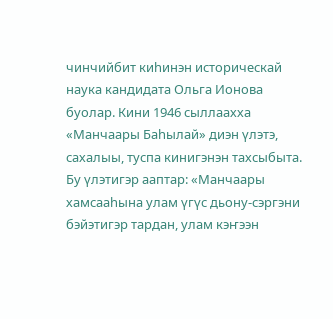чинчийбит киһинэн историческай наука кандидата Ольга Ионова буолар. Кини 1946 сыллаахха «Манчаары Баһылай» диэн үлэтэ, сахалыы, туспа кинигэнэн тахсыбыта. Бу үлэтигэр ааптар: «Манчаары хамсааһына улам үгүс дьону-сэргэни бэйэтигэр тардан, улам кэҥээн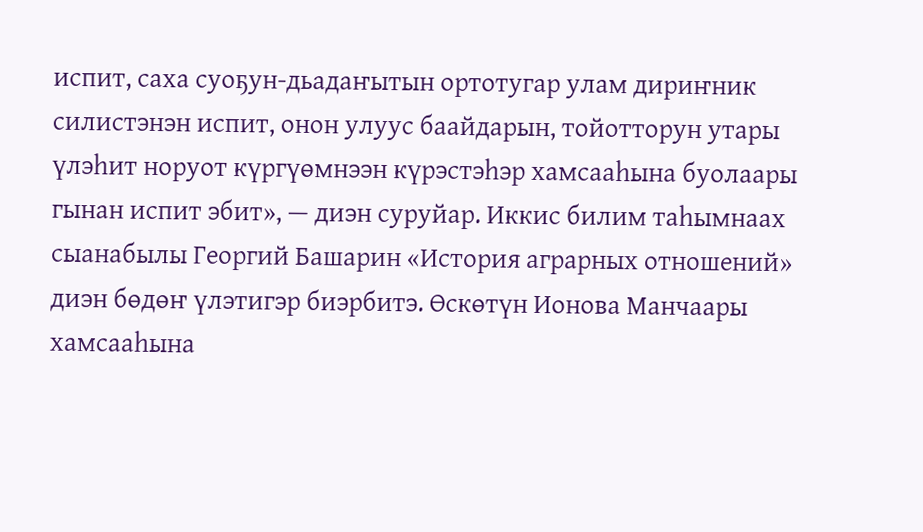испит, саха суоҕун-дьадаҥытын ортотугар улам дириҥник силистэнэн испит, онон улуус баайдарын, тойотторун утары үлэһит норуот күргүөмнээн күрэстэһэр хамсааһына буолаары гынан испит эбит», — диэн суруйар. Иккис билим таһымнаах сыанабылы Георгий Башарин «История аграрных отношений» диэн бөдөҥ үлэтигэр биэрбитэ. Өскөтүн Ионова Манчаары хамсааһына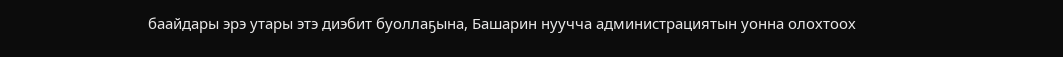баайдары эрэ утары этэ диэбит буоллаҕына, Башарин нуучча администрациятын уонна олохтоох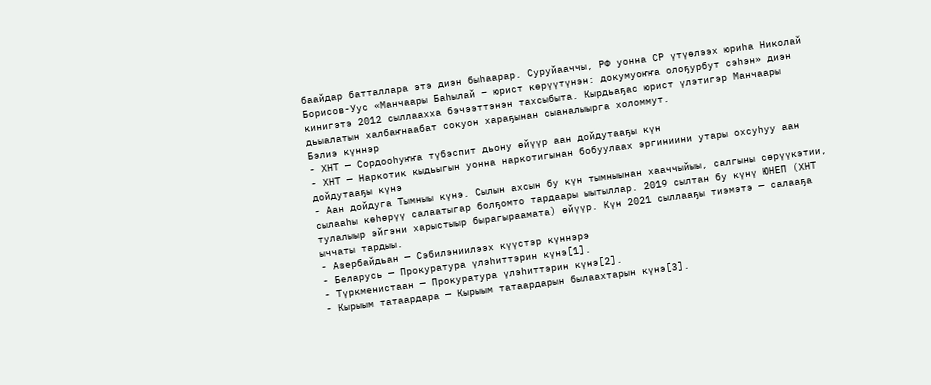баайдар батталлара этэ диэн быһаарар. Суруйааччы, РФ уонна СР үтүөлээх юриһа Николай Борисов-Уус «Манчаары Баһылай – юрист көрүүтүнэн: докумуоҥҥа олоҕурбут сэһэн» диэн кинигэтэ 2012 сыллаахха бэчээттэнэн тахсыбыта. Кырдьаҕас юрист үлэтигэр Манчаары дьыалатын халбаҥнаабат сокуон хараҕынан сыаналыырга холоммут.
Бэлиэ күннэр
- ХНТ — Сордооһуҥҥа түбэспит дьону өйүүр аан дойдутааҕы күн
- ХНТ — Наркотик кыдьыгын уонна наркотигынан бобуулаах эргиниини утары охсуһуу аан дойдутааҕы күнэ
- Аан дойдуга Тымныы күнэ. Сылын ахсын бу күн тымныынан хааччыйыы, салгыны сөрүүкэтии, сылааһы көһөрүү салаатыгар болҕомто тардаары ыытыллар. 2019 сылтан бу күнү ЮНЕП (ХНТ тулалыыр эйгэни харыстыыр бырагыраамата) өйүүр. Күн 2021 сыллааҕы тиэмэтэ — салааҕа ыччаты тардыы.
- Азербайдьан — Сэбилэниилээх күүстэр күннэрэ
- Беларусь — Прокуратура үлэһиттэрин күнэ[1].
- Түркменистаан — Прокуратура үлэһиттэрин күнэ[2].
- Кырыым татаардара — Кырыым татаардарын былаахтарын күнэ[3].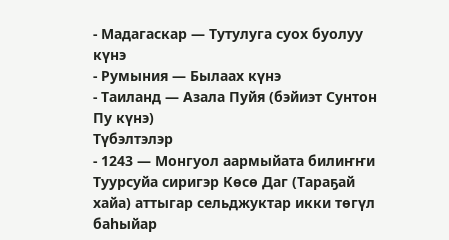- Мадагаскар — Тутулуга суох буолуу күнэ
- Румыния — Былаах күнэ
- Таиланд — Азала Пуйя (бэйиэт Сунтон Пу күнэ)
Түбэлтэлэр
- 1243 — Монгуол аармыйата билиҥҥи Туурсуйа сиригэр Көсө Даг (Тараҕай хайа) аттыгар сельджуктар икки төгүл баһыйар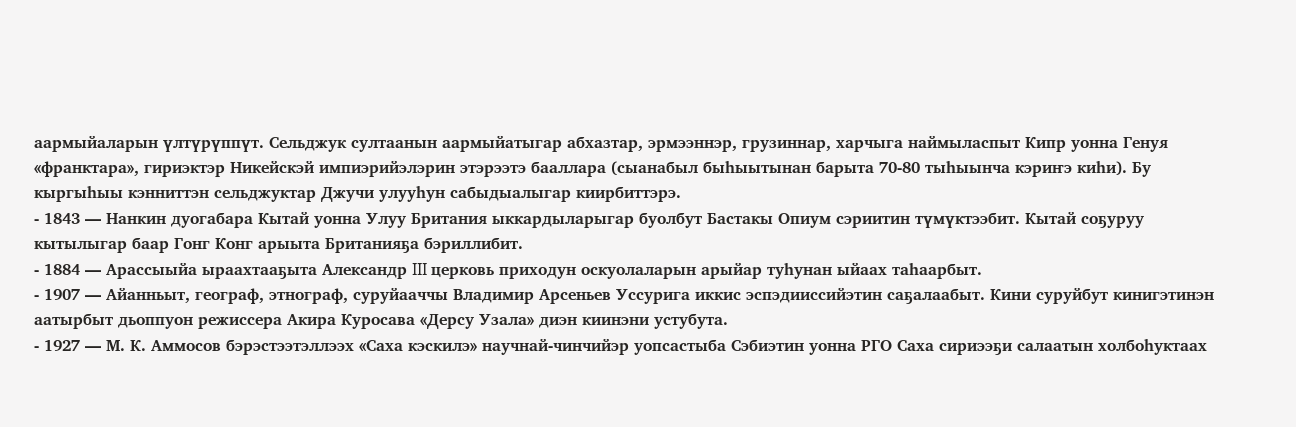аармыйаларын үлтүрүппүт. Сельджук султаанын аармыйатыгар абхазтар, эрмээннэр, грузиннар, харчыга наймыласпыт Кипр уонна Генуя «франктара», гириэктэр Никейскэй импиэрийэлэрин этэрээтэ бааллара (сыанабыл быһыытынан барыта 70-80 тыһыынча кэриҥэ киһи). Бу кыргыһыы кэнниттэн сельджуктар Джучи улууһун сабыдыалыгар киирбиттэрэ.
- 1843 — Нанкин дуогабара Кытай уонна Улуу Британия ыккардыларыгар буолбут Бастакы Опиум сэриитин түмүктээбит. Кытай соҕуруу кытылыгар баар Гонг Конг арыыта Британияҕа бэриллибит.
- 1884 — Арассыыйа ыраахтааҕыта Александр III церковь приходун оскуолаларын арыйар туһунан ыйаах таһаарбыт.
- 1907 — Айанньыт, географ, этнограф, суруйааччы Владимир Арсеньев Уссурига иккис эспэдииссийэтин саҕалаабыт. Кини суруйбут кинигэтинэн аатырбыт дьоппуон режиссера Акира Куросава «Дерсу Узала» диэн киинэни устубута.
- 1927 — М. К. Аммосов бэрэстээтэллээх «Саха кэскилэ» научнай-чинчийэр уопсастыба Сэбиэтин уонна РГО Саха сириээҕи салаатын холбоһуктаах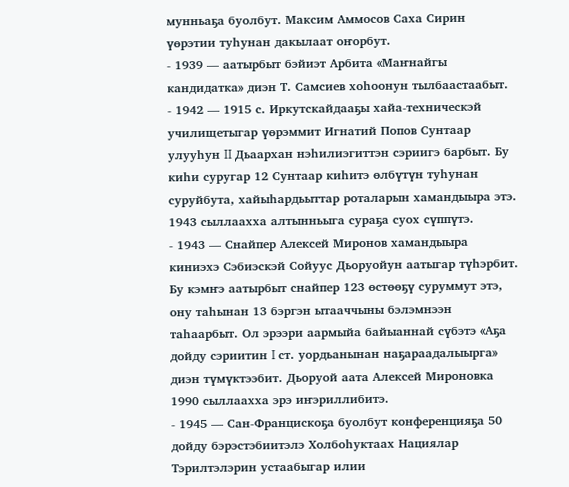мунньаҕа буолбут. Максим Аммосов Саха Сирин үөрэтии туһунан дакылаат оҥорбут.
- 1939 — аатырбыт бэйиэт Арбита «Маҥнайгы кандидатка» диэн Т. Самсиев хоһоонун тылбаастаабыт.
- 1942 — 1915 с. Иркутскайдааҕы хайа-техническэй училищетыгар үөрэммит Игнатий Попов Сунтаар улууһун II Дьаархан нэһилиэгиттэн сэриигэ барбыт. Бу киһи суругар 12 Сунтаар киһитэ өлбүтүн туһунан суруйбута, хайыһардьыттар роталарын хамандыыра этэ. 1943 сыллаахха алтынньыга сураҕа суох сүппүтэ.
- 1943 — Снайпер Алексей Миронов хамандыыра киниэхэ Сэбиэскэй Сойуус Дьоруойун аатыгар түһэрбит. Бу кэмҥэ аатырбыт снайпер 123 өстөөҕү суруммут этэ, ону таһынан 13 бэргэн ытааччыны бэлэмнээн таһаарбыт. Ол эрээри аармыйа байыаннай сүбэтэ «Аҕа дойду сэриитин I ст. уордьанынан наҕараадалыырга» диэн түмүктээбит. Дьоруой аата Алексей Мироновка 1990 сыллаахха эрэ иҥэриллибитэ.
- 1945 — Сан-Францискоҕа буолбут конференцияҕа 50 дойду бэрэстэбиитэлэ Холбоһуктаах Нациялар Тэрилтэлэрин устаабыгар илии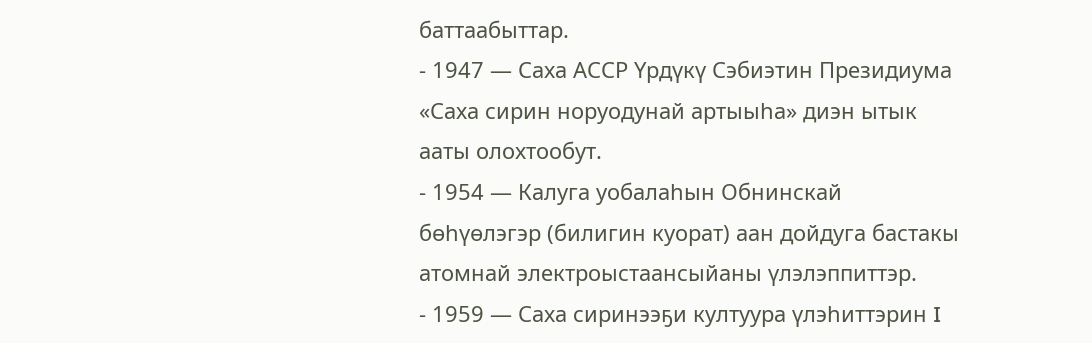баттаабыттар.
- 1947 — Саха АССР Үрдүкү Сэбиэтин Президиума «Саха сирин норуодунай артыыһа» диэн ытык ааты олохтообут.
- 1954 — Калуга уобалаһын Обнинскай бөһүөлэгэр (билигин куорат) аан дойдуга бастакы атомнай электроыстаансыйаны үлэлэппиттэр.
- 1959 — Саха сиринээҕи култуура үлэһиттэрин I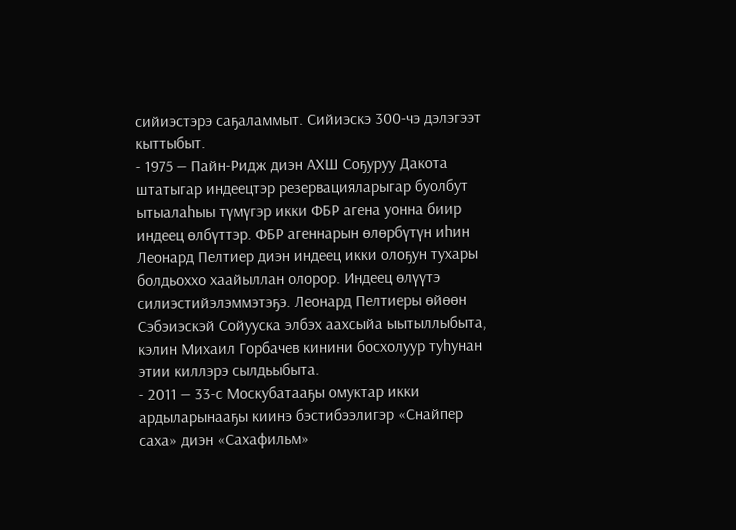сийиэстэрэ саҕаламмыт. Сийиэскэ 300-чэ дэлэгээт кыттыбыт.
- 1975 — Пайн-Ридж диэн АХШ Соҕуруу Дакота штатыгар индеецтэр резервацияларыгар буолбут ытыалаһыы түмүгэр икки ФБР агена уонна биир индеец өлбүттэр. ФБР агеннарын өлөрбүтүн иһин Леонард Пелтиер диэн индеец икки олоҕун тухары болдьоххо хаайыллан олорор. Индеец өлүүтэ силиэстийэлэммэтэҕэ. Леонард Пелтиеры өйөөн Сэбэиэскэй Сойууска элбэх аахсыйа ыытыллыбыта, кэлин Михаил Горбачев кинини босхолуур туһунан этии киллэрэ сылдьыбыта.
- 2011 — 33-с Москубатааҕы омуктар икки ардыларынааҕы киинэ бэстибээлигэр «Снайпер саха» диэн «Сахафильм»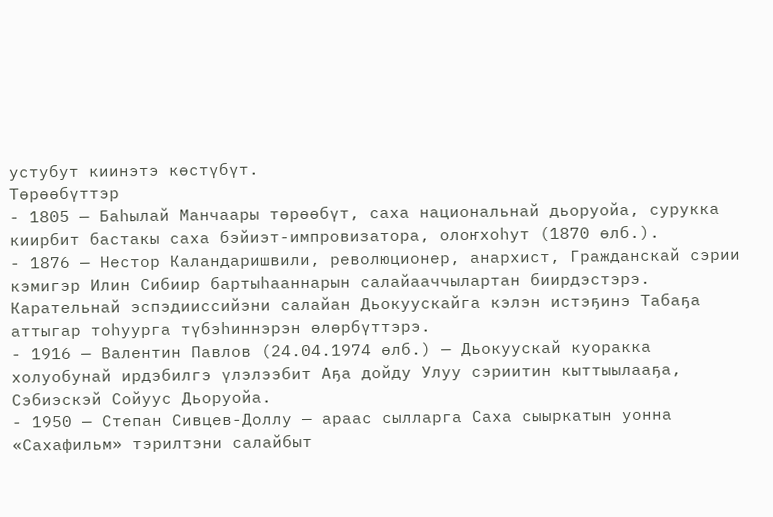устубут киинэтэ көстүбүт.
Төрөөбүттэр
- 1805 — Баһылай Манчаары төрөөбүт, саха национальнай дьоруойа, сурукка киирбит бастакы саха бэйиэт-импровизатора, олоҥхоһут (1870 өлб.).
- 1876 — Нестор Каландаришвили, революционер, анархист, Гражданскай сэрии кэмигэр Илин Сибиир бартыһааннарын салайааччылартан биирдэстэрэ. Карательнай эспэдииссийэни салайан Дьокуускайга кэлэн истэҕинэ Табаҕа аттыгар тоһуурга түбэһиннэрэн өлөрбүттэрэ.
- 1916 — Валентин Павлов (24.04.1974 өлб.) — Дьокуускай куоракка холуобунай ирдэбилгэ үлэлээбит Аҕа дойду Улуу сэриитин кыттыылааҕа, Сэбиэскэй Сойуус Дьоруойа.
- 1950 — Степан Сивцев-Доллу — араас сылларга Саха сыыркатын уонна «Сахафильм» тэрилтэни салайбыт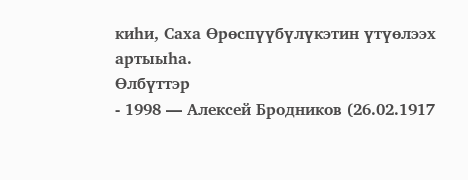киһи, Саха Өрөспүүбүлүкэтин үтүөлээх артыыһа.
Өлбүттэр
- 1998 — Алексей Бродников (26.02.1917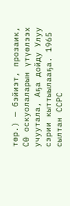төр.) — бэйиэт, прозаик, СӨ оскуолаларын үтүөлээх учуутала, Аҕа дойду Улуу сэрии кыттыылааҕа. 1965 сылтан ССРС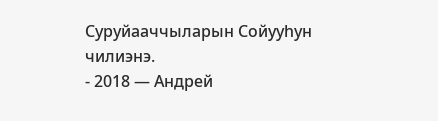Суруйааччыларын Сойууһун чилиэнэ.
- 2018 — Андрей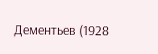Дементьев (1928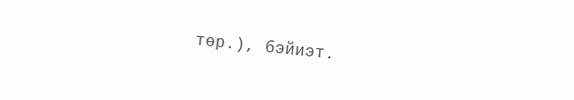төр.), бэйиэт.